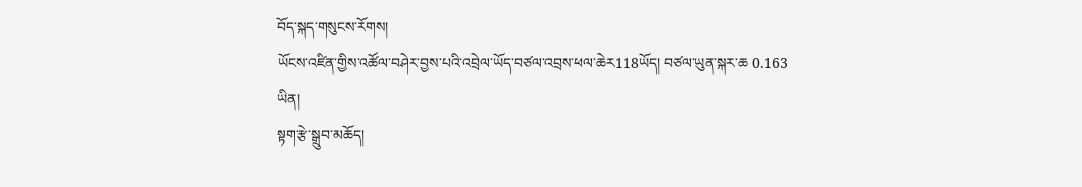བོད་སྐད་གསུངས་རོགས།
ཡོངས་འཛིན་གྱིས་འཚོལ་བཤེར་བྱས་པའི་འབྲེལ་ཡོད་བཙལ་འབྲས་ཕལ་ཆེར118ཡོད། བཙལ་ཡུན་སྐར་ཆ 0.163
ཡིན།
སྟག་རྩེ་སྒྲུབ་མཆོད།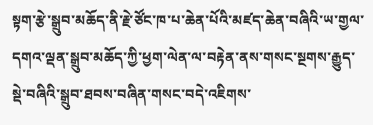སྟག་རྩེ་སྒྲུབ་མཆོད་ནི་རྗེ་ཙོང་ཁ་པ་ཆེན་པོའི་མཛད་ཆེན་བཞིའི་ཡ་གྱལ་དགའ་ལྡན་སྒྲུབ་མཆོད་ཀྱི་ཕྱག་ལེན་ལ་བརྟེན་ནས་གསང་སྔགས་རྒྱུད་སྡེ་བཞིའི་སྒྲུབ་ཐབས་བཞིན་གསང་བདེ་འཇིགས་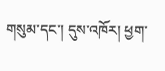གསུམ་དང་། དུས་འཁོར། ཕྱག་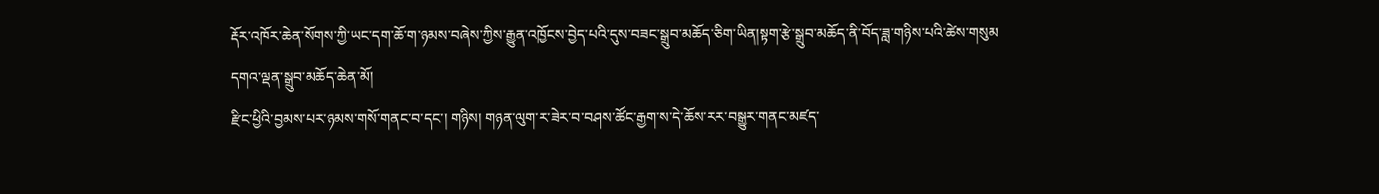རྡོར་འཁོར་ཆེན་སོགས་ཀྱི་ཡང་དག་ཆོ་ག་ཉམས་བཞེས་ཀྱིས་རྒྱུན་འཁྱོངས་བྱེད་པའི་དུས་བཟང་སྒྲུབ་མཆོད་ཅིག་ཡིན།སྟག་རྩེ་སྒྲུབ་མཆོད་ནི་བོད་ཟླ་གཉིས་པའི་ཚེས་གསུམ
དགའ་ལྡན་སྒྲུབ་མཆོད་ཆེན་མོ།
རྫིང་ཕྱིའི་བྱམས་པར་ཉམས་གསོ་གནང་བ་དང་། གཉིས། གཉན་ལུག་ར་ཟེར་བ་བཤས་ཚོང་རྒྱག་ས་དེ་ཆོས་རར་བསྒྱུར་གནང་མཛད་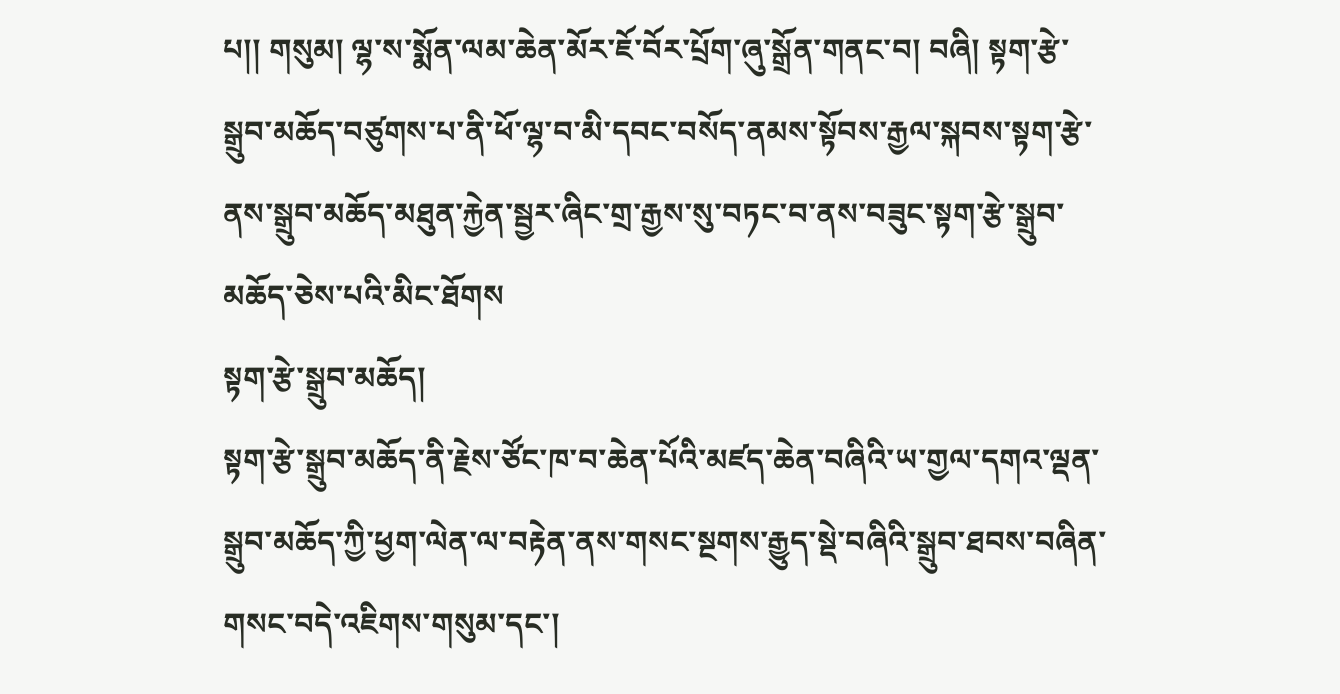པ།། གསུམ། ལྷ་ས་སྨོན་ལམ་ཆེན་མོར་ཇོ་བོར་པྲོག་ཞུ་སྒྲོན་གནང་བ། བཞི། སྟག་རྩེ་སྒྲུབ་མཆོད་བཙུགས་པ་ནི་ཕོ་ལྷ་བ་མི་དབང་བསོད་ནམས་སྟོབས་རྒྱལ་སྐབས་སྟག་རྩེ་ནས་སྒྲུབ་མཆོད་མཐུན་རྐྱེན་སྦྱར་ཞིང་གྲ་རྒྱས་སུ་བཏང་བ་ནས་བཟུང་སྟག་རྩེ་སྒྲུབ་མཆོད་ཅེས་པའི་མིང་ཐོགས
སྟག་རྩེ་སྒྲུབ་མཆོད།
སྟག་རྩེ་སྒྲུབ་མཆོད་ནི་རྗེས་ཙོང་ཁ་བ་ཆེན་པོའི་མཛད་ཆེན་བཞིའི་ཡ་གྱལ་དགའ་ལྡན་སྒྲུབ་མཆོད་ཀྱི་ཕྱག་ལེན་ལ་བརྟེན་ནས་གསང་སྔགས་རྒྱུད་སྡེ་བཞིའི་སྒྲུབ་ཐབས་བཞིན་གསང་བདེ་འཇིགས་གསུམ་དང་།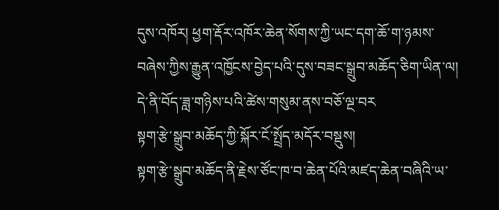དུས་འཁོར། ཕྱག་རྡོར་འཁོར་ཆེན་སོགས་ཀྱི་ཡང་དག་ཆོ་ག་ཉམས་བཞེས་ཀྱིས་རྒྱུན་འཁྱོངས་བྱེད་པའི་དུས་བཟང་སྒྲུབ་མཆོད་ཅིག་ཡིན་ལ། དེ་ནི་བོད་ཟླ་གཉིས་པའི་ཚེས་གསུམ་ནས་བཅོ་ལྔ་བར
སྟག་རྩེ་སྒྲུབ་མཆོད་ཀྱི་སྐོར་ངོ་སྤྲོད་མདོར་བསྡུས།
སྟག་རྩེ་སྒྲུབ་མཆོད་ནི་རྗེས་ཙོང་ཁ་བ་ཆེན་པོའི་མཛད་ཆེན་བཞིའི་ཡ་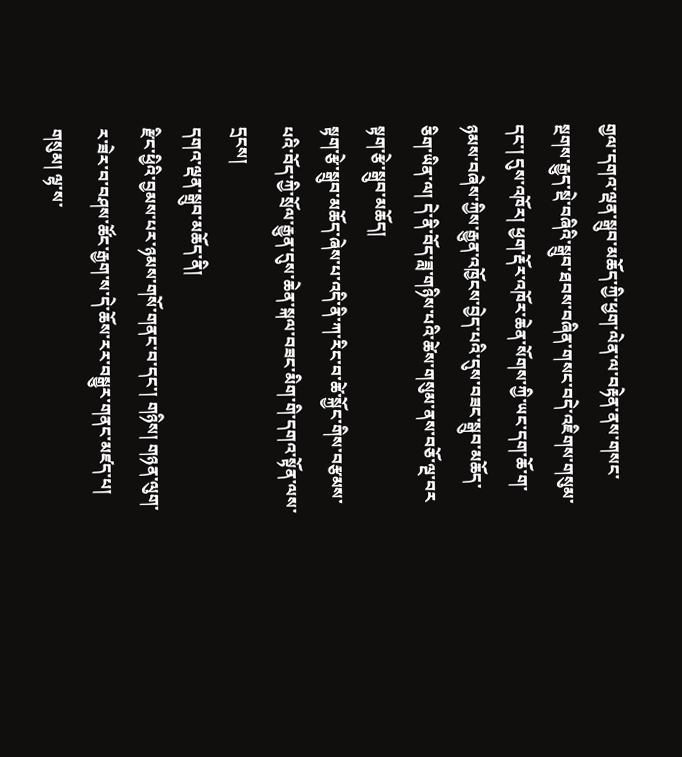གྱལ་དགའ་ལྡན་སྒྲུབ་མཆོད་ཀྱི་ཕྱག་ལེན་ལ་བརྟེན་ནས་གསང་སྔགས་རྒྱུད་སྡེ་བཞིའི་སྒྲུབ་ཐབས་བཞིན་གསང་བདེ་འཇིགས་གསུམ་དང་། དུས་འཁོར། ཕྱག་རྡོར་འཁོར་ཆེན་སོགས་ཀྱི་ཡང་དག་ཆོ་ག་ཉམས་བཞེས་ཀྱིས་རྒྱུན་འཁྱོངས་བྱེད་པའི་དུས་བཟང་སྒྲུབ་མཆོད་ཅིག་ཡིན་ལ། དེ་ནི་བོད་ཟླ་གཉིས་པའི་ཚེས་གསུམ་ནས་བཅོ་ལྔ་བར
སྟག་རྩེ་སྒྲུབ་མཆོད།
སྟག་རྩེ་སྒྲུབ་མཆོད་ཞེས་པ་འདི་ནི་ཀ་རིང་བ་ཚེ་སྐྱོང་གིས་བརྩམས་པའི་བོད་ཀྱི་སྲོལ་རྒྱུན་དུས་ཆེན་སྐལ་བཟང་མིག་གི་དགའ་སྟོན་ལས་དྲངས།
དགའ་ལྡན་སྒྲུབ་མཆོད་ནི།
རྫིང་ཕྱིའི་བྱམས་པར་ཉམས་གསོ་གནང་བ་དང་། གཉིས། གཉན་ལུག་ར་ཟེར་བ་བཤས་ཚོང་རྒྱག་ས་དེ་ཆོས་རར་བསྒྱུར་གནང་མཛད་པ། གསུམ། ལྷ་ས་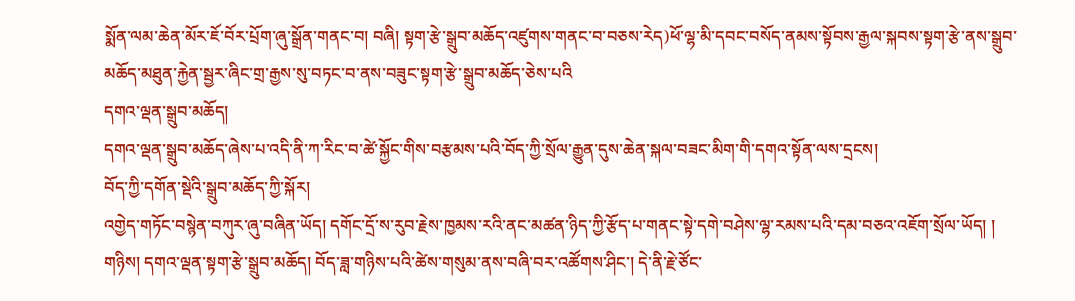སྨོན་ལམ་ཆེན་མོར་ཇོ་བོར་པྲོག་ཞུ་སྒྲོན་གནང་བ། བཞི། སྟག་རྩེ་སྒྲུབ་མཆོད་འཛུགས་གནང་བ་བཅས་རེད)ཕོ་ལྷ་མི་དབང་བསོད་ནམས་སྟོབས་རྒྱལ་སྐབས་སྟག་རྩེ་ནས་སྒྲུབ་མཆོད་མཐུན་རྐྱེན་སྦྱར་ཞིང་གྲ་རྒྱས་སུ་བཏང་བ་ནས་བཟུང་སྟག་རྩེ་སྒྲུབ་མཆོད་ཅེས་པའི
དགའ་ལྡན་སྒྲུབ་མཆོད།
དགའ་ལྡན་སྒྲུབ་མཆོད་ཞེས་པ་འདི་ནི་ཀ་རིང་བ་ཚེ་སྐྱོང་གིས་བརྩམས་པའི་བོད་ཀྱི་སྲོལ་རྒྱུན་དུས་ཆེན་སྐལ་བཟང་མིག་གི་དགའ་སྟོན་ལས་དྲངས།
བོད་ཀྱི་དགོན་སྡེའི་སྒྲུབ་མཆོད་ཀྱི་སྐོར།
འགྱེད་གཏོང་བསྙེན་བཀུར་ཞུ་བཞིན་ཡོད། དགོང་དྲོ་ས་རུབ་རྗེས་ཁྱམས་རའི་ནང་མཚན་ཉིད་ཀྱི་རྩོད་པ་གནང་སྟེ་དགེ་བཤེས་ལྷ་རམས་པའི་དམ་བཅའ་འཇོག་སྲོལ་ཡོད། ། གཉིས། དགའ་ལྡན་སྟག་རྩེ་སྒྲུབ་མཆོད། བོད་ཟླ་གཉིས་པའི་ཚེས་གསུམ་ནས་བཞི་བར་འཚོགས་ཤིང་། དེ་ནི་རྗེ་ཙོང་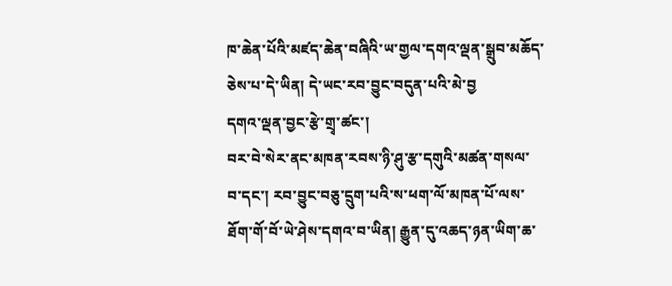ཁ་ཆེན་པོའི་མཛད་ཆེན་བཞིའི་ཡ་གྱལ་དགའ་ལྡན་སྒྲུབ་མཆོད་ཅེས་པ་དེ་ཡིན། དེ་ཡང་རབ་བྱུང་བདུན་པའི་མེ་བྱ
དགའ་ལྡན་བྱང་རྩེ་གྲྭ་ཚང་།
བར་བེ་སེར་ནང་མཁན་རབས་ཉི་ཤུ་རྩ་དགུའི་མཚན་གསལ་བ་དང་། རབ་བྱུང་བཅུ་དྲུག་པའི་ས་ཕག་ལོ་མཁན་པོ་ལས་ཐོག་གོ་བོ་ཡེ་ཤེས་དགའ་བ་ཡིན། རྒྱུན་དུ་འཆད་ཉན་ཡིག་ཆ་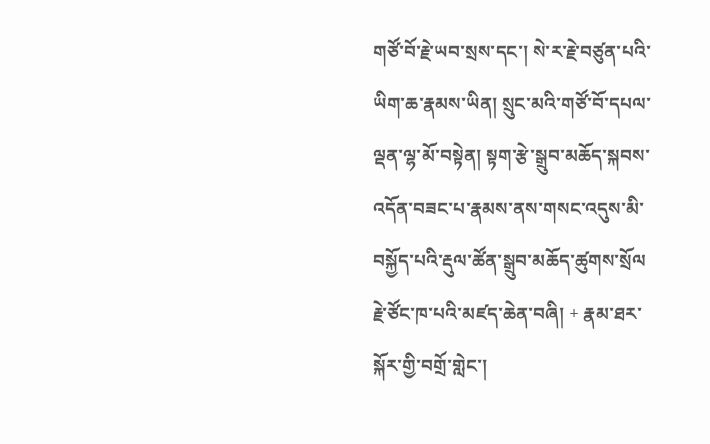གཙོ་བོ་རྗེ་ཡབ་སྲས་དང་། སེ་ར་རྗེ་བཙུན་པའི་ཡིག་ཆ་རྣམས་ཡིན། སྲུང་མའི་གཙོ་བོ་དཔལ་ལྡན་ལྷ་མོ་བསྟེན། སྟག་རྩེ་སྒྲུབ་མཆོད་སྐབས་འདོན་བཟང་པ་རྣམས་ནས་གསང་འདུས་མི་བསྐྱོད་པའི་རྡུལ་ཚོན་སྒྲུབ་མཆོད་ཚུགས་སྲོལ
རྗེ་ཙོང་ཁ་པའི་མཛད་ཆེན་བཞི། + རྣམ་ཐར་སྐོར་གྱི་བགྲོ་གླེང་།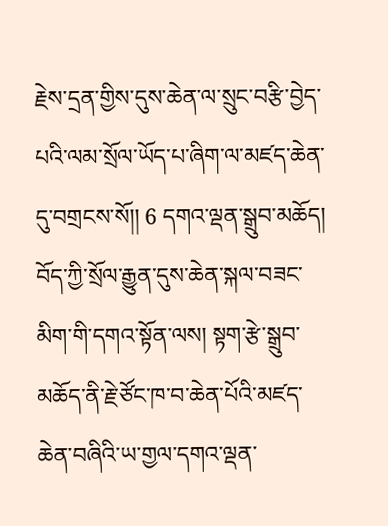རྗེས་དྲན་གྱིས་དུས་ཆེན་ལ་སྲུང་བརྩི་བྱེད་པའི་ལམ་སྲོལ་ཡོད་པ་ཞིག་ལ་མཛད་ཆེན་དུ་བགྲངས་སོ།། 6 དགའ་ལྡན་སྒྲུབ་མཆོད། བོད་ཀྱི་སྲོལ་རྒྱུན་དུས་ཆེན་སྐལ་བཟང་མིག་གི་དགའ་སྟོན་ལས། སྟག་རྩེ་སྒྲུབ་མཆོད་ནི་རྗེ་ཙོང་ཁ་བ་ཆེན་པོའི་མཛད་ཆེན་བཞིའི་ཡ་གྱལ་དགའ་ལྡན་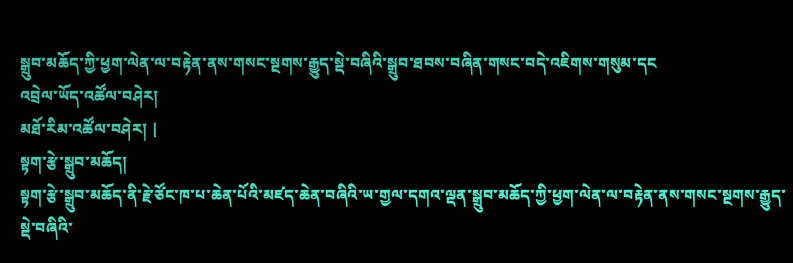སྒྲུབ་མཆོད་ཀྱི་ཕྱག་ལེན་ལ་བརྟེན་ནས་གསང་སྔགས་རྒྱུད་སྡེ་བཞིའི་སྒྲུབ་ཐབས་བཞིན་གསང་བདེ་འཇིགས་གསུམ་དང
འབྲེལ་ཡོད་འཚོལ་བཤེར།
མཐོ་རིམ་འཚོལ་བཤེར། |
སྟག་རྩེ་སྒྲུབ་མཆོད།
སྟག་རྩེ་སྒྲུབ་མཆོད་ནི་རྗེ་ཙོང་ཁ་པ་ཆེན་པོའི་མཛད་ཆེན་བཞིའི་ཡ་གྱལ་དགའ་ལྡན་སྒྲུབ་མཆོད་ཀྱི་ཕྱག་ལེན་ལ་བརྟེན་ནས་གསང་སྔགས་རྒྱུད་སྡེ་བཞིའི་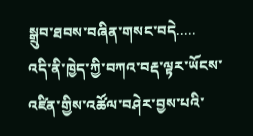སྒྲུབ་ཐབས་བཞིན་གསང་བདེ.....
འདི་ནི་ཁྱེད་ཀྱི་བཀའ་བརྡ་ལྟར་ཡོངས་འཛིན་གྱིས་འཚོལ་བཤེར་བྱས་པའི་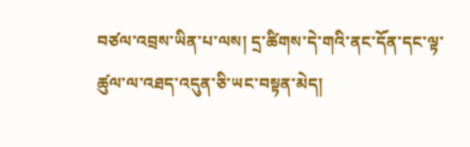བཙལ་འབྲས་ཡིན་པ་ལས། དྲ་ཚིགས་དེ་གའི་ནང་དོན་དང་ལྟ་ཚུལ་ལ་འཐད་འདུན་ཅི་ཡང་བསྟན་མེད།